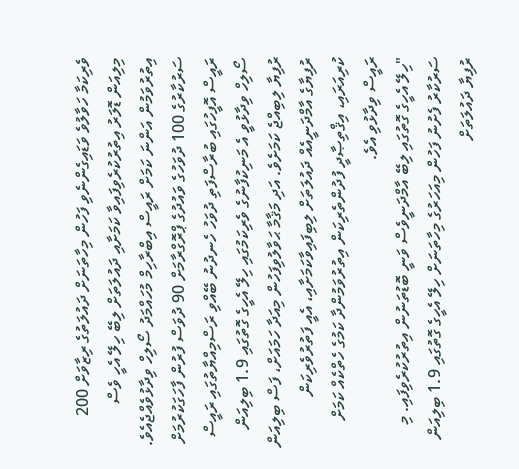ވެރިކަމާ ހަވާލުވެ ވަޑައިގެންނެވި ފަހުން މިހާތަނަށް ދައުލަތުގެ ރިޒާވަށް 200 މިލިއަން ޑޮލަރު އިތުރުކުރެވިފައިވާ ކަމަށާއި ދައުލަތަށް ލިބޭ ހިލޭ އެހީ ވެސް އިތުރުވަމުން އަންނަ ކަމަށް ރައީސް އިބްރާހިމް މުހައްމަދު ސޯލިހް ވިދާޅުވެއްޖެއެވެ.
ސަރުކާރުގެ 100 ދުވަހުގެ ވައުދުގެ ޕްރޮގްރާމަށް 90 ދުވަސް ފުރުން ފާހަގަކުރުމަށް ރައީސް އޮފީހުގައި ބުރާސްފަތި ދުވަހު ހެނދުނު ބޭއްވި ރަސްމިއްޔާތުގައި ރައީސް ސޯލިހް ވިދާޅުވީ އެ މަނިކުފާނުގެ ވެރިކަމުގައި ހިލޭ އެހީގެ ގޮތުގައި 1.9 ބިލިއަން ރުފިޔާ ލިބިއްޖެ ކަމަށެވެ. އަދި މަޤާމާ ޙަވާލުވިފަހުން މިއަދާ ހަމައަށް، ފަސް ބިލިއަން ރުފިޔާގެ އާމްދަނީއެއް ދައުލަތަށް ލިބިފައިވާކަމަށާއި، އެއީ ފަތުރުވެރިކަން ކުރިއަރައި، އިޤްތިޞާދީ ފުދުންތެރިކަން އިތުރުވަމުންދާ ކަމުގެ ހެތްކެއް ކަމަށް ރައީސް ވިދާޅުވި އެވެ.
"ހިލޭ އެހީގެ ގޮތުގައި ލިބޭ އާމްދަނީވެސް ވަނީ ބޮޑުތަނުން އިތުރުކުރެވިފައި. މި ސަރުކާރު ފެށުނު ފަހުން މިއަހަރުގެ މިހާތަނަށް ހިލޭ އެހީގެ ގޮތުގައި 1.9 ބިލިއަން ރުފިޔާ ދައުލަތަށް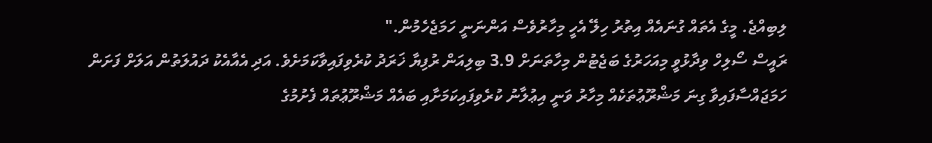ލިބިއްޖެ. މީގެ އެތައް ގުނައެއް އިތުރު ހިލޭ އެހީ މިހާރުވެސް އަންނަނީ ހަމަޖެހެމުން."
ރައީސް ސޯލިހް ވިދާޅުވީ މިއަހަރުގެ ބަޖެޓުން މިހާތަނަށް 3.9 ބިލިއަން ރުފިޔާ ޚަރަދު ކުރެވިފައިވާކަމަށެވެ. އަދި އެއާއެކު ދައުލަތުން އަލަށް ފަށަން ހަމަޖައްސާފައިވާ ގިނަ މަޝްރޫޢުތަކެއް މިހާރު ވަނީ އިޢުލާނު ކުރެވިފައިކަމަށާއި ބައެއް މަޝްރޫޢުތައް ފެށުމުގެ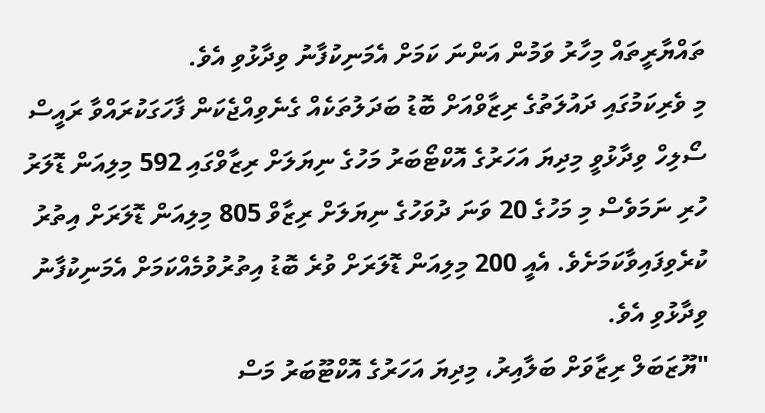ތައްޔާރީތައް މިހާރު ވަމުން އަންނަ ކަމަށް އެމަނިކުފާނު ވިދާޅުވި އެވެ.
މި ވެރިކަމުގައި ދައުލަތުގެ ރިޒާވްއަށް ބޮޑު ބަދަލުތަކެއް ގެނެވިއްޖެކަން ފާހަގަކުރައްވާ ރައީސް ސޯލިހް ވިދާޅުވީ މިދިޔަ އަހަރުގެ އޮކްޓޯބަރު މަހުގެ ނިޔަލަށް ރިޒާވްގައި 592 މިލިއަން ޑޮލަރު ހުރި ނަމަވެސް މި މަހުގެ 20 ވަނަ ދުވަހުގެ ނިޔަލަށް ރިޒާވް 805 މިލިއަން ޑޮލަރަށް އިތުރު ކުރެވިފައިވާކަމަށެވެ. އެއީ 200 މިލިއަން ޑޮލަރަށް ވުރެ ބޮޑު އިތުރުވުމެއްކަމަށް އެމަނިކުފާނު ވިދާޅުވި އެވެ.
"ޔޫޒަބަލް ރިޒާވަށް ބަލާއިރު، މިދިޔަ އަހަރުގެ އޮކްޓޫބަރު މަސް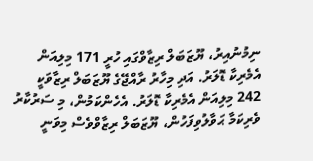ނިމުނުއިރު، ޔޫޒަބަލް ރިޒާވްގައި ހުރީ 171 މިލިއަން އެމެރިކާ ޑޮލަރު. އަދި މިހާރު ރާއްޖޭގެ ޔޫޒަބަލް ރިޒާވަކީ 242 މިލިއަން އެމެރިކާ ޑޮލަރު. އެހެންކަމުން، މި ސަރުކާރު ވެރިކަމާ ޙަވާލުވިފަހުން، ޔޫޒަބަލް ރިޒާވްވެސް މިވަނީ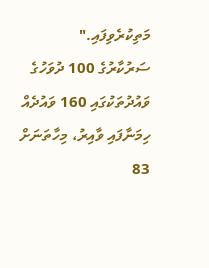މަތިކުރެވިފައި."
ސަރުކާރުގެ 100 ދުވަހުގެ ވައުދުތަކުގައި 160 ވައުދެއް ހިމަނާފައި ވާއިރު، މިހާތަނަށް 83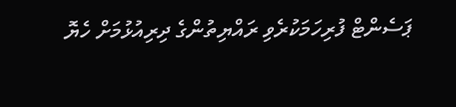ޕަސެންޓް ފުރިހަމަކުރެވި ރައްޔިތުންގެ ދިރިއުޅުމަށް ހެޔޮ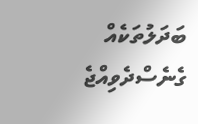ބަދަލުތަކެއް ގެނެސްދެވިއްޖެ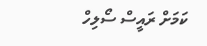ކަމަށް ރައީސް ސޯލިހް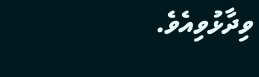ވިދާޅުވިއެވެ.